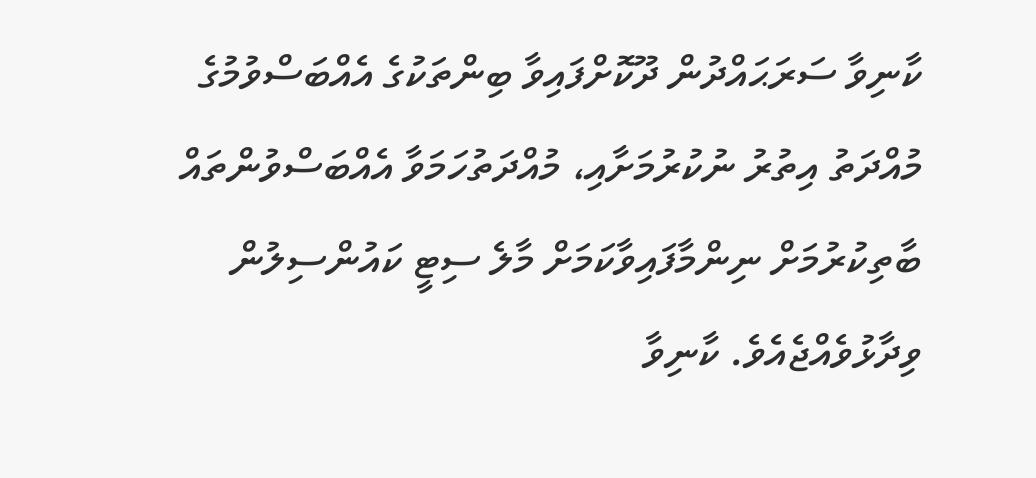ކާނިވާ ސަރަޙައްދުން ދޫކޮށްފައިވާ ބިންތަކުގެ އެއްބަސްވުމުގެ މުއްދަތު އިތުރު ނުކުރުމަށާއި، މުއްދަތުހަމަވާ އެއްބަސްވުންތައް ބާތިކުރުމަށް ނިންމާފައިވާކަމަށް މާލެ ސިޓީ ކައުންސިލުން ވިދާޅުވެއްޖެއެވެ. ކާނިވާ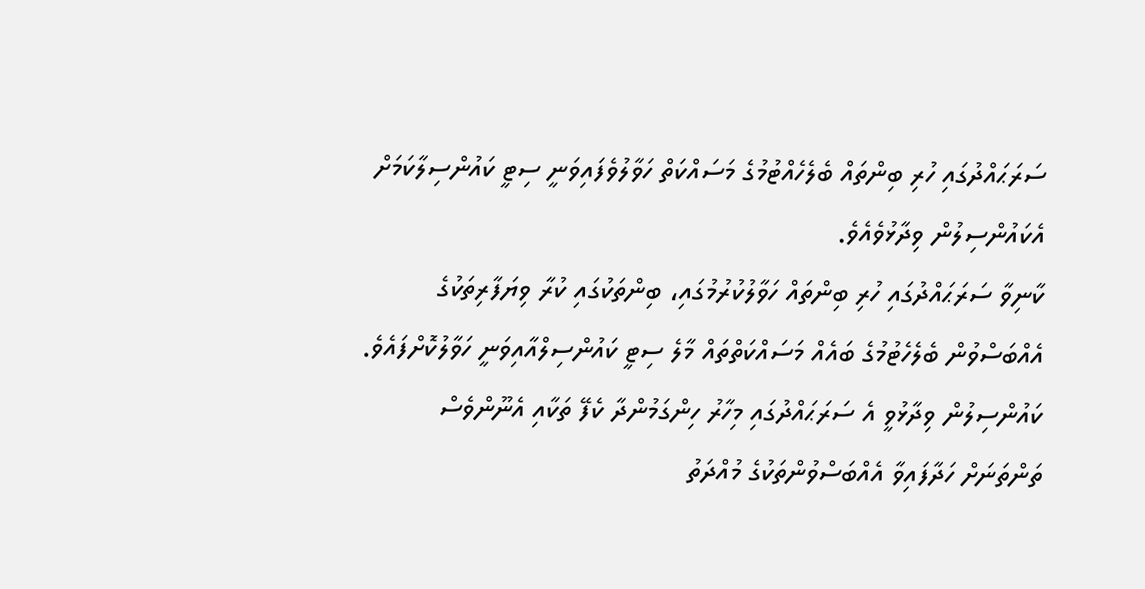ސަރަޙައްދުގައި ހުރި ބިންތައް ބެލެހެއްޓުމުގެ މަސައްކަތް ހަވާލުވެފައިވަނީ ސިޓީ ކައުންސިލާކަމަށް އެކައުންސިލުން ވިދާޅުވެއެވެ.
ކާނިވާ ސަރަޙައްދުގައި ހުރި ބިންތައް ހަވާލުކުރުމުގައި، ބިންތަކުގައި ކުރާ ވިޔަފާރިތަކުގެ އެއްބަސްވުން ބެލެހެޓުމުގެ ބައެއް މަސައްކަތްތައް މާލެ ސިޓީ ކައުންސިލްއާއިވަނީ ހަވާލުކޮށްފައެވެ. ކައުންސިލުން ވިދާޅުވީ އެ ސަރަޙައްދުގައި މިހާރު ހިންގަމުންދާ ކެފޭ ތަކާއި އެނޫންވެސް ތަންތަނަށް ހަދާފައިވާ އެއްބަސްވުންތަކުގެ މުއްދަތު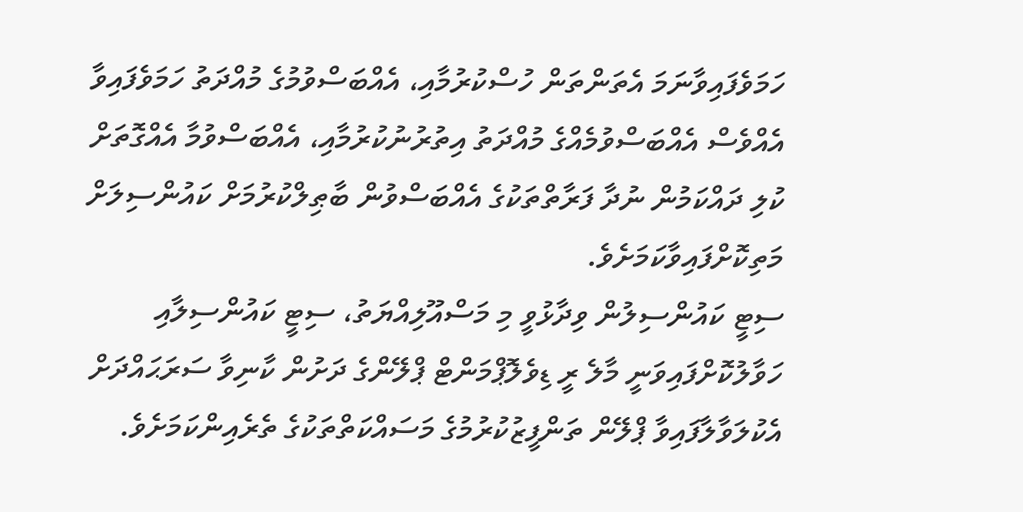ހަމަވެފައިވާނަމަ އެތަންތަން ހުސްކުރުމާއި، އެއްބަސްވުމުގެ މުއްދަތު ހަމަވެފައިވާ އެއްވެސް އެއްބަސްވުމެއްގެ މުއްދަތު އިތުރުނުކުރުމާއި، އެއްބަސްވުމާ އެއްގޮތަށް ކުލި ދައްކަމުން ނުދާ ފަރާތްތަކުގެ އެއްބަސްވުން ބާޠިލްކުރުމަށް ކައުންސިލަށް މަތިކޮށްފައިވާކަމަށެވެ.
ސިޓީ ކައުންސިލުން ވިދާޅުވީ މި މަސްއޫލިއްޔަތު، ސިޓީ ކައުންސިލާއި ހަވާލުކޮށްފައިވަނީ މާލެ ރީ ޑިވެލޮޕްމަންޓް ޕްލޭންގެ ދަށުން ކާނިވާ ސަރަޙައްދަށް އެކުލަވާލާފައިވާ ޕްލޭން ތަންފީޒުކުރުމުގެ މަސައްކަތްތަކުގެ ތެރެއިންކަމަށެވެ.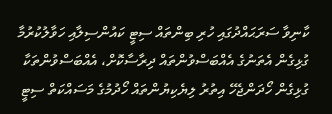ކާނިވާ ސަރަޙައްދުގައި ހުރި ބިންތައް ސިޓީ ކައުންސިލާއި ހަވާލުކުރުމާ ގުޅިގެން އެތަނުގެ އެއްބަސްވުންތައް ދިރާސާކޮށް، އެއްބަސްވުންތަކާ ގުޅިގެން ހޯދަންޖެހޭ އިތުރު ލިޔެކިޔުންތައް ހޯދުމުގެ މަސައްކަތް ސިޓީ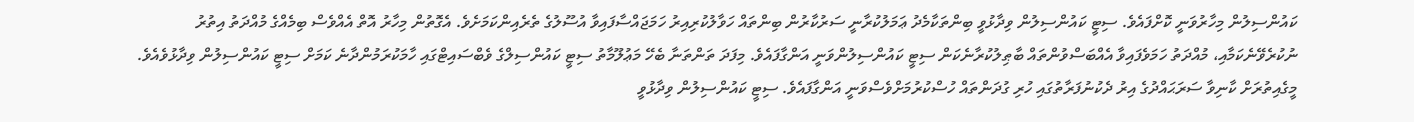ކައުންސިލުން މިހާރުވަނީ ކޮށްފައެވެ. ސިޓީ ކައުންސިލުން ވިދާޅުވީ ބިންތަކާމެދު ޢަމަލުކުރާނީ ސަރުކާރުން ބިންތައް ހަވާލުކުރިއިރު ހަމަޖައްސާފައިވާ އުސޫލުގެ ތެރެއިންކަމަށެވެ. އެގޮތުން މިހާރު އޮތް އެއްވެސް ބިމެއްގެ މުއްދަތު އިތުރު ނުކުރެވޭނެކަމާއި، މުއްދަތު ހަމަވެފައިވާ އެއްބަސްވުންތައް ބާޠިލުކުރާނެކަން ސިޓީ ކައުންސިލުންވަނީ އަންގާފައެވެ. މިފަދަ ތަންތަނާ ބެހޭ މަޢުލޫމާތު ސިޓީ ކައުންސިލްގެ ވެބްސައިޓްގައި ހާމަކުރަމުންދާނެ ކަމަށް ސިޓީ ކައުންސިލުން ވިދާޅުވެއެވެ.
މީގެއިތުރަށް ކާނިވާ ސަރަޙައްދުގެ އިރު ދެކުނުފަރާތުގައި ހުރި ގުދަންތައް ހުސްކުރުމަށްވެސްވަނީ އަންގާފައެވެ. ސިޓީ ކައުންސިލުން ވިދާޅުވީ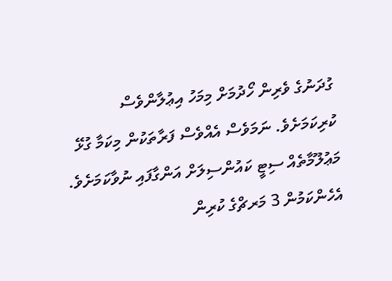ގުދަނުގެ ވެރިން ހޯދުމަށް މިމަހު އިޢުލާންވެސް ކުރިކަމަށެވެ. ނަމަވެސް އެއްވެސް ފަރާތަކުން މިކަމާ ގުޅޭ މަޢުލޫމާތެއް ސިޓީ ކައުންސިލަށް އަންގާފައި ނުވާކަމަށެވެ. އެހެންކަމުން 3 މަރޗްގެ ކުރިން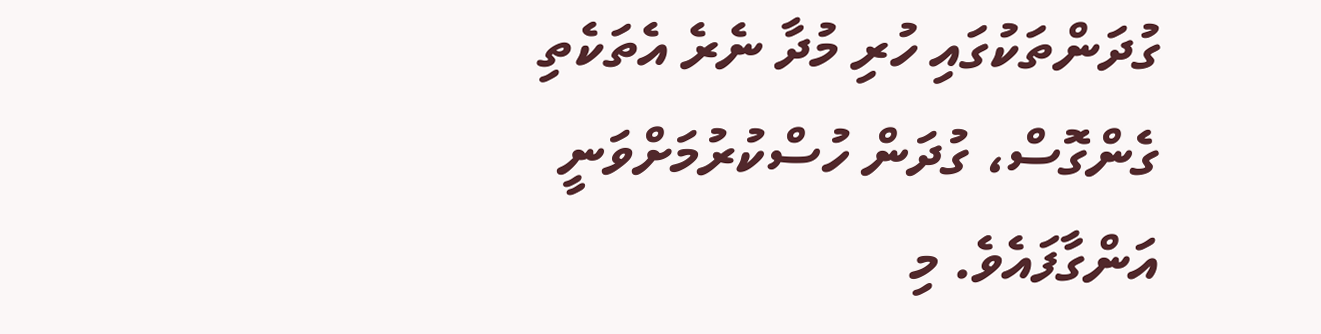ގުދަންތަކުގައި ހުރި މުދާ ނެރެ އެތަކެތި ގެންގޮސް، ގުދަން ހުސްކުރުމަށްވަނީ އަންގާފައެވެ. މި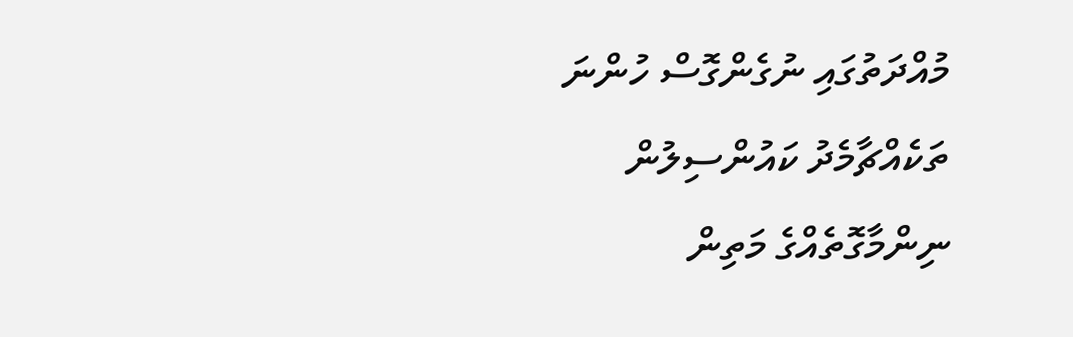މުއްދަތުގައި ނުގެންގޮސް ހުންނަ ތަކެއްޗާމެދު ކައުންސިލުން ނިންމާގޮތެއްގެ މަތިން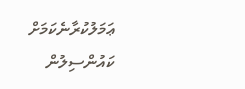ޢަމަލުކުރާނެކަމަށް ކައުންސިލުން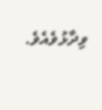ވިދާޅުވެއެވެ.